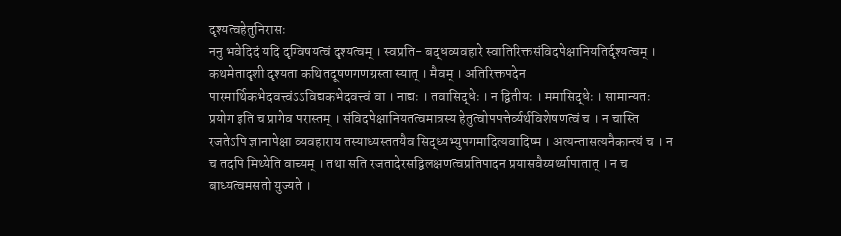दृश्यत्वहेतुनिरासः
ननु भवेदिदं यदि दृग्विषयत्वं दृश्यत्वम् । स्वप्रति- बद्धव्यवहारे स्वातिरिक्तसंविदपेक्षानियतिर्दृश्यत्वम् । कथमेतादृशी दृश्यता कथितदूषणगणग्रस्ता स्यात् । मैवम् । अतिरिक्तपदेन पारमार्थिकभेदवत्त्वंऽऽविद्यकभेदवत्त्वं वा । नाद्यः । तवासिद्धेः । न द्वितीयः । ममासिद्धेः । सामान्यतः प्रयोग इति च प्रागेव परास्तम् । संविदपेक्षानियतत्वमात्रस्य हेतुत्वोपपत्तेर्व्यर्थविशेषणत्वं च । न चास्ति रजतेऽपि ज्ञानापेक्षा व्यवहाराय तस्याध्यस्ततयैव सिद्ध्यभ्युपगमादित्यवादिष्म । अत्यन्तासत्यनैकान्त्यं च । न च तदपि मिथ्येति वाच्यम् । तथा सति रजतादेरसद्विलक्षणत्वप्रतिपादन प्रयासवैय्यर्थ्यापातात् । न च बाध्यत्वमसतो युज्यते ।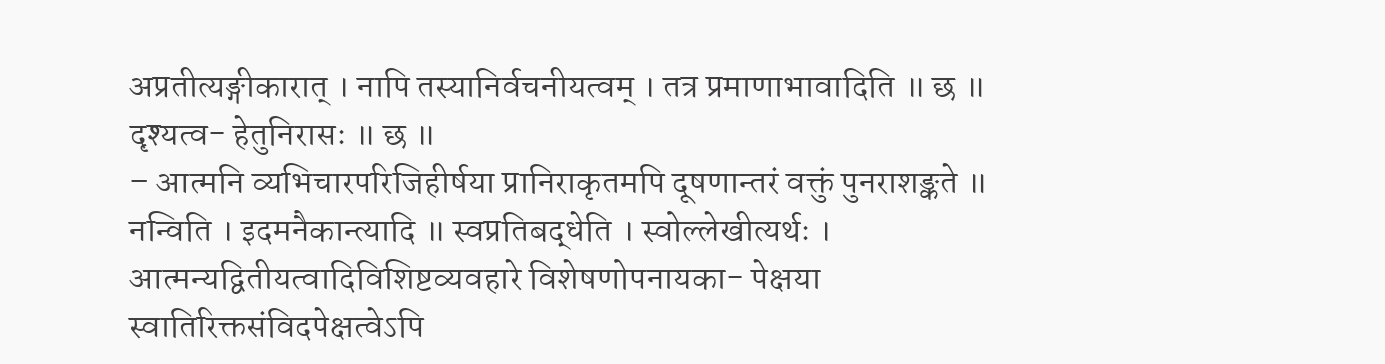अप्रतीत्यङ्गीकारात् । नापि तस्यानिर्वचनीयत्वम् । तत्र प्रमाणाभावादिति ॥ छ ॥ दृश्यत्व- हेतुनिरासः ॥ छ ॥
– आत्मनि व्यभिचारपरिजिहीर्षया प्रानिराकृतमपि दूषणान्तरं वक्तुं पुनराशङ्कते ॥ नन्विति । इदमनैकान्त्यादि ॥ स्वप्रतिबद्धेति । स्वोल्लेखीत्यर्थः । आत्मन्यद्वितीयत्वादिविशिष्टव्यवहारे विशेषणोपनायका- पेक्षया स्वातिरिक्तसंविदपेक्षत्वेऽपि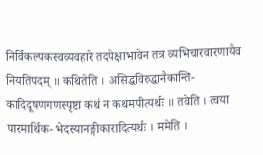निर्विकल्पकस्वव्यवहारे तदपेक्षाभावेन तत्र व्यभिचारवारणायैव नियतिपदम् ॥ कथितेति । असिद्धविरुद्धानैकान्ति- कादिदूषणगणस्पृष्टा कथं न कथमपीत्यर्थः ॥ तवेति । त्वया पारमार्थिक- भेदस्यानङ्गीकारादित्यर्थः । ममेति ।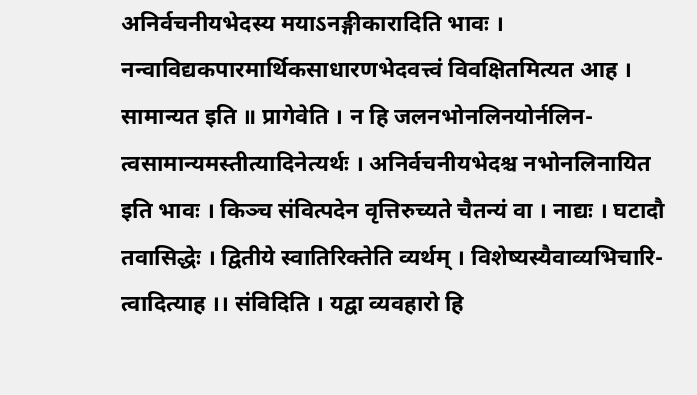अनिर्वचनीयभेदस्य मयाऽनङ्गीकारादिति भावः । नन्वाविद्यकपारमार्थिकसाधारणभेदवत्त्वं विवक्षितमित्यत आह । सामान्यत इति ॥ प्रागेवेति । न हि जलनभोनलिनयोर्नलिन- त्वसामान्यमस्तीत्यादिनेत्यर्थः । अनिर्वचनीयभेदश्च नभोनलिनायित इति भावः । किञ्च संवित्पदेन वृत्तिरुच्यते चैतन्यं वा । नाद्यः । घटादौ तवासिद्धेः । द्वितीये स्वातिरिक्तेति व्यर्थम् । विशेष्यस्यैवाव्यभिचारि- त्वादित्याह ।। संविदिति । यद्वा व्यवहारो हि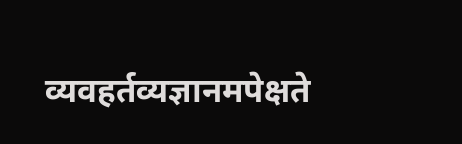व्यवहर्तव्यज्ञानमपेक्षते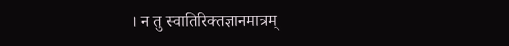। न तु स्वातिरिक्तज्ञानमात्रम्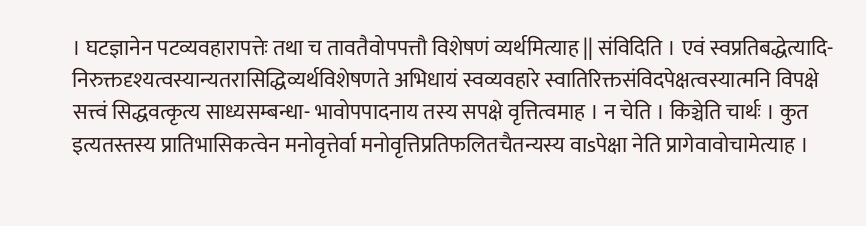। घटज्ञानेन पटव्यवहारापत्तेः तथा च तावतैवोपपत्तौ विशेषणं व्यर्थमित्याह || संविदिति । एवं स्वप्रतिबद्धेत्यादि- निरुक्तदृश्यत्वस्यान्यतरासिद्धिव्यर्थविशेषणते अभिधायं स्वव्यवहारे स्वातिरिक्तसंविदपेक्षत्वस्यात्मनि विपक्षे सत्त्वं सिद्धवत्कृत्य साध्यसम्बन्धा- भावोपपादनाय तस्य सपक्षे वृत्तित्वमाह । न चेति । किञ्चेति चार्थः । कुत इत्यतस्तस्य प्रातिभासिकत्वेन मनोवृत्तेर्वा मनोवृत्तिप्रतिफलितचैतन्यस्य वाsपेक्षा नेति प्रागेवावोचामेत्याह ।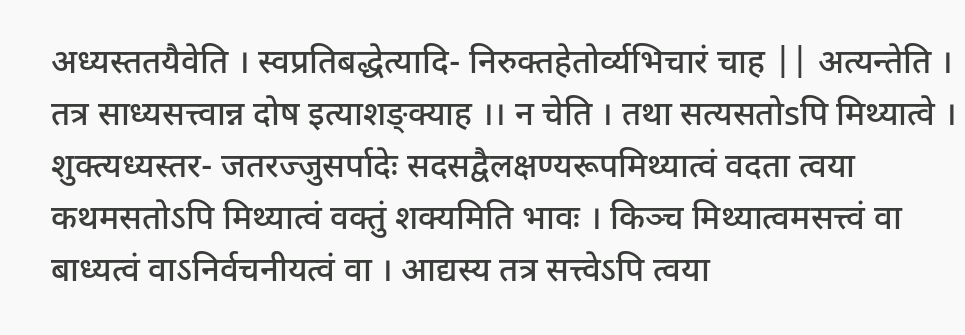अध्यस्ततयैवेति । स्वप्रतिबद्धेत्यादि- निरुक्तहेतोर्व्यभिचारं चाह || अत्यन्तेति । तत्र साध्यसत्त्वान्न दोष इत्याशङ्क्याह ।। न चेति । तथा सत्यसतोsपि मिथ्यात्वे । शुक्त्यध्यस्तर- जतरज्जुसर्पादेः सदसद्वैलक्षण्यरूपमिथ्यात्वं वदता त्वया कथमसतोऽपि मिथ्यात्वं वक्तुं शक्यमिति भावः । किञ्च मिथ्यात्वमसत्त्वं वा बाध्यत्वं वाऽनिर्वचनीयत्वं वा । आद्यस्य तत्र सत्त्वेऽपि त्वया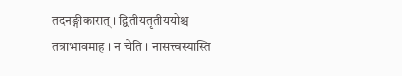तदनङ्गीकारात् । द्वितीयतृतीययोश्च तत्राभावमाह । न चेति । नासत्त्वस्यास्ति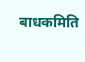बाधकमिति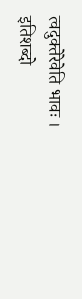त्वदुक्तेरेवेति भावः । इतिशब्दो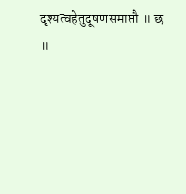दृश्यत्वहेतुदूषणसमाप्तौ ॥ छ ॥